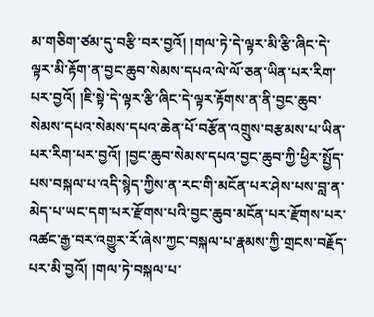མ་གཅིག་ཙམ་དུ་བརྩི་བར་བྱའོ། །གལ་ཏེ་དེ་ལྟར་མི་རྩི་ཞིང་དེ་ལྟར་མི་རྟོག་ན་བྱང་ཆུབ་སེམས་དཔའ་ལེ་ལོ་ཅན་ཡིན་པར་རིག་པར་བྱའོ། །ཇི་སྟེ་དེ་ལྟར་རྩི་ཞིང་དེ་ལྟར་རྟོགས་ན་ནི་བྱང་ཆུབ་སེམས་དཔའ་སེམས་དཔའ་ཆེན་པོ་བརྩོན་འགྲུས་བརྩམས་པ་ཡིན་པར་རིག་པར་བྱའོ། །བྱང་ཆུབ་སེམས་དཔའ་བྱང་ཆུབ་ཀྱི་ཕྱིར་སྤྱོད་པས་བསྐལ་པ་འདི་སྙེད་ཀྱིས་ན་རང་གི་མངོན་པར་ཤེས་པས་བླ་ན་མེད་པ་ཡང་དག་པར་རྫོགས་པའི་བྱང་ཆུབ་མངོན་པར་རྫོགས་པར་འཚང་རྒྱ་བར་འགྱུར་རོ་ཞེས་ཀྱང་བསྐལ་པ་རྣམས་ཀྱི་གྲངས་བརྗོད་པར་མི་བྱའོ། །གལ་ཏེ་བསྐལ་པ་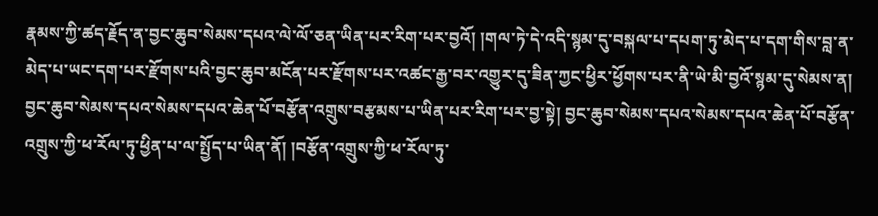རྣམས་ཀྱི་ཚད་རྗོད་ན་བྱང་ཆུབ་སེམས་དཔའ་ལེ་ལོ་ཅན་ཡིན་པར་རིག་པར་བྱའོ། །གལ་ཏེ་དེ་འདི་སྙམ་དུ་བསྐལ་པ་དཔག་ཏུ་མེད་པ་དག་གིས་བླ་ན་མེད་པ་ཡང་དག་པར་རྫོགས་པའི་བྱང་ཆུབ་མངོན་པར་རྫོགས་པར་འཚང་རྒྱ་བར་འགྱུར་དུ་ཟིན་ཀྱང་ཕྱིར་ཕྱོགས་པར་ནི་ཡེ་མི་བྱའོ་སྙམ་དུ་སེམས་ན། བྱང་ཆུབ་སེམས་དཔའ་སེམས་དཔའ་ཆེན་པོ་བརྩོན་འགྲུས་བརྩམས་པ་ཡིན་པར་རིག་པར་བྱ་སྟེ། བྱང་ཆུབ་སེམས་དཔའ་སེམས་དཔའ་ཆེན་པོ་བརྩོན་འགྲུས་ཀྱི་ཕ་རོལ་ཏུ་ཕྱིན་པ་ལ་སྤྱོད་པ་ཡིན་ནོ། །བརྩོན་འགྲུས་ཀྱི་ཕ་རོལ་ཏུ་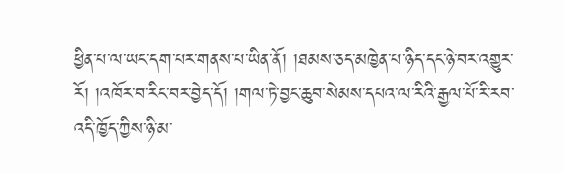ཕྱིན་པ་ལ་ཡང་དག་པར་གནས་པ་ཡིན་ནོ། །ཐམས་ཅད་མཁྱེན་པ་ཉིད་དང་ཉེ་བར་འགྱུར་རོ། །འཁོར་བ་རིང་བར་བྱེད་དོ། །གལ་ཏེ་བྱང་ཆུབ་སེམས་དཔའ་ལ་རིའི་རྒྱལ་པོ་རི་རབ་འདི་ཁྱོད་ཀྱིས་ཉི་མ་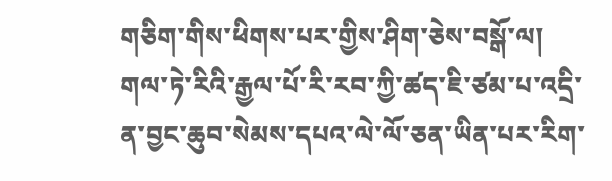གཅིག་གིས་ཕིགས་པར་གྱིས་ཤིག་ཅེས་བསྒོ་ལ། གལ་ཏེ་རིའི་རྒྱལ་པོ་རི་རབ་ཀྱི་ཚད་ཇི་ཙམ་པ་འདྲི་ན་བྱང་ཆུབ་སེམས་དཔའ་ལེ་ལོ་ཅན་ཡིན་པར་རིག་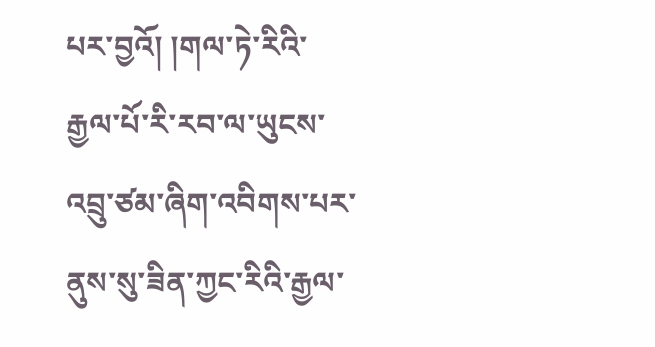པར་བྱའོ། །གལ་ཏེ་རིའི་རྒྱལ་པོ་རི་རབ་ལ་ཡུངས་འབྲུ་ཙམ་ཞིག་འབིགས་པར་ནུས་སུ་ཟིན་ཀྱང་རིའི་རྒྱལ་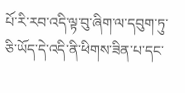པོ་རི་རབ་འདི་ལྟ་བུ་ཞིག་ལ་དབུག་ཏུ་ཅི་ཡོད་དེ་འདི་ནི་ཕིགས་ཟིན་པ་དང་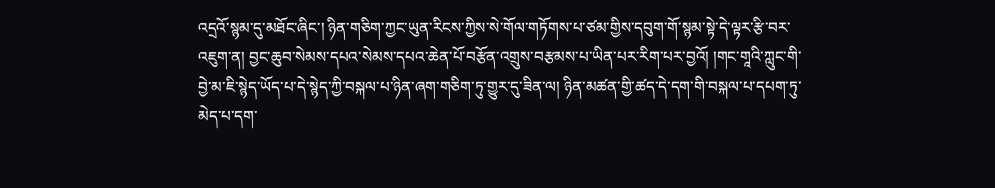འདྲའོ་སྙམ་དུ་མཐོང་ཞིང་། ཉིན་གཅིག་ཀྱང་ཡུན་རིངས་ཀྱིས་སེ་གོལ་གཏོགས་པ་ཙམ་གྱིས་དབུག་གོ་སྙམ་སྟེ་དེ་ལྟར་རྩི་བར་འཇུག་ན། བྱང་ཆུབ་སེམས་དཔའ་སེམས་དཔའ་ཆེན་པོ་བརྩོན་འགྲུས་བརྩམས་པ་ཡིན་པར་རིག་པར་བྱའོ། །གང་གཱའི་ཀླུང་གི་བྱེ་མ་ཇི་སྙེད་ཡོད་པ་དེ་སྙེད་ཀྱི་བསྐལ་པ་ཉིན་ཞག་གཅིག་ཏུ་གྱུར་དུ་ཟིན་ལ། ཉིན་མཚན་གྱི་ཚད་དེ་དག་གི་བསྐལ་པ་དཔག་ཏུ་མེད་པ་དག་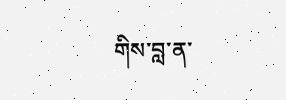གིས་བླ་ན་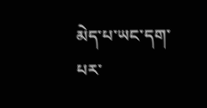མེད་པ་ཡང་དག་པར་